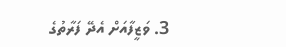3. ވަޒީފާއަށް އެދޭ ފަރާތުގެ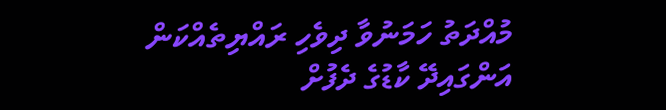މުއްދަތު ހަމަނުވާ ދިވެހި ރައްޔިތެއްކަން އަންގައިދޭ ކާޑުގެ ދެފުށް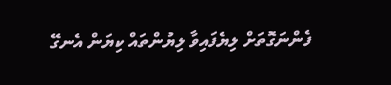ފެންނަގޮތަށް ލިޔެފައިވާ ލިޔުންތައް ކިޔަން އެނގޭ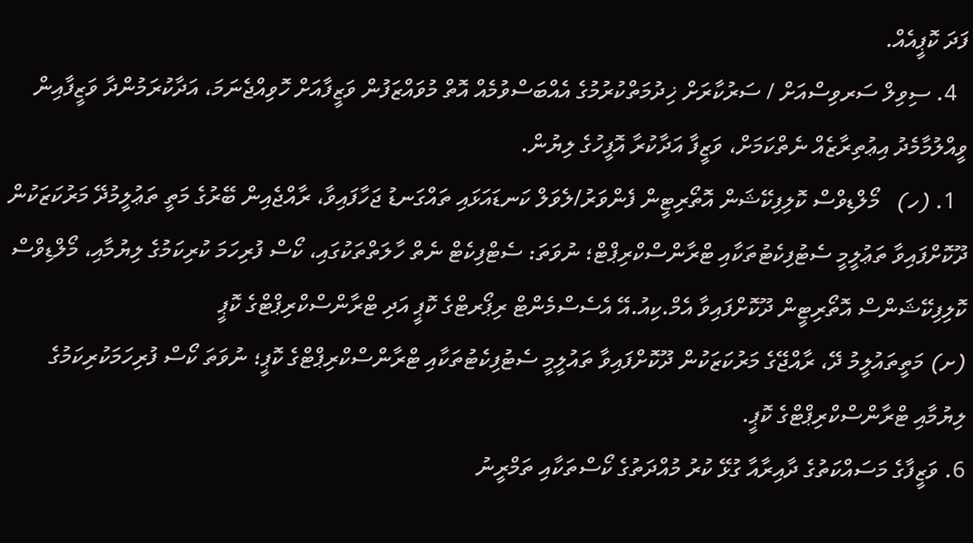ފަދަ ކޮޕީއެއް.
  4. ސިވިލް ސަރވިސްއަށް / ސަރުކާރަށް ޚިދުމަތްކުރުމުގެ އެއްބަސްވުމެއް އޮތް މުވައްޒަފުން ވަޒީފާއަށް ހޮވިއްޖެނަމަ، އަދާކުރަމުންދާ ވަޒީފާއިން ވީއްލުމާމެދު އިޢުތިރާޒެއް ނެތްކަމަށް، ވަޒީފާ އަދާކުރާ އޮފީހުގެ ލިޔުން.
  1. (ހ)   މޯލްޑިވްސް ކޮލިފިކޭޝަން އޮތޯރިޓީން ފެންވަރު/ލެވަލް ކަނޑައަޅައި ތައްގަނޑު ޖަހާފައިވާ، ރާއްޖެއިން ބޭރުގެ މަތީ ތަޢުލީމުދޭ މަރުކަޒަކުން ދޫކޮށްފައިވާ ތަޢުލީމީ ސެޓުފިކެޓުތަކާއި ޓްރާންސްކްރިޕްޓް؛ ނުވަތަ: ސެޓްފިކެޓް ނެތް ހާލަތްތަކުގައި، ކޯސް ފުރިހަމަ ކުރިކަމުގެ ލިޔުމާއި، މޯލްޑިވްސް ކޮލިފިކޭޝަންސް އޮތޯރިޓީން ދޫކޮށްފައިވާ އެމް.ކިއު.އޭ އެސެސްމެންޓް ރިޕޯރޓްގެ ކޮޕީ އަދި ޓްރާންސްކްރިޕްޓްގެ ކޮޕީ
(ށ) މަތީތައުލީމު ދޭ، ރާއްޖޭގެ މަރުކަޒަކުން ދޫކޮށްފައިވާ ތައުލީމީ ސެޓުފިކެޓުތަކާއި ޓްރާންސްކްރިޕްޓްގެ ކޮޕީ؛ ނުވަތަ ކޯސް ފުރިހަމަކުރިކަމުގެ ލިޔުމާއި ޓްރާންސްކްރިޕްޓްގެ ކޮޕީ.
6. ވަޒީފާގެ މަސައްކަތުގެ ދާއިރާއާ ގުޅޭ ކުރު މުއްދަތުގެ ކޯސްތަކާއި ތަމްރީނު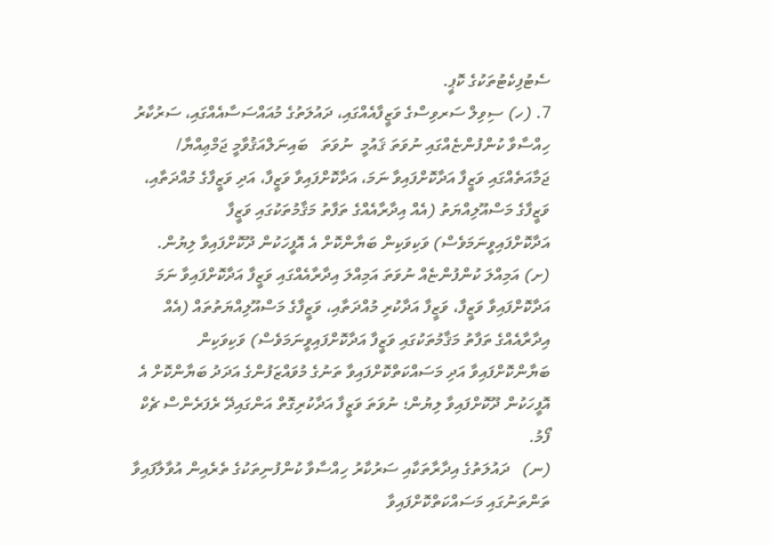ސެޓުފިކެޓުތަކުގެ ކޮޕީ.
7. (ހ) ސިވިލް ސަރވިސްގެ ވަޒީފާއެއްގައި، ދައުލަތުގެ މުއައްސަސާއެއްގައި، ސަރުކާރު ހިއްސާވާ ކުންފުންޏެއްގައި ނުވަތަ ޤައުމީ  ނުވަތަ   ބައިނަލްއަޤުވާމީ ޖަމްޢިއްޔާ/ ޖަމާއަތެއްގައި ވަޒީފާ އަދާކޮށްފައިވާ ނަމަ، އަދާކޮށްފައިވާ ވަޒީފާ، އަދި ވަޒީފާގެ މުއްދަތާއި، ވަޒީފާގެ މަސްއޫލިއްޔަތު (އެއް އިދާރާއެއްގެ ތަފާތު މަޤާމުތަކުގައި ވަޒީފާ އަދާކޮށްފައިވީނަމަވެސް) ވަކިވަކިން ބަޔާންކޮށް އެ އޮފީހަކުން ދޫކޮށްފައިވާ ލިޔުން.
(ށ) އަމިއްލަ ކުންފުންޏެއް ނުވަތަ އަމިއްލަ އިދާރާއެއްގައި ވަޒީފާ އަދާކޮށްފައިވާ ނަމަ އަދާކޮށްފައިވާ ވަޒީފާ، ވަޒީފާ އަދާކުރި މުއްދަތާއި، ވަޒީފާގެ މަސްއޫލިއްޔަތުތައް (އެއް އިދާރާއެއްގެ ތަފާތު މަޤާމުތަކުގައި ވަޒީފާ އަދާކޮށްފައިވީނަމަވެސް) ވަކިވަކިން ބަޔާންކޮށްފައިވާ އަދި މަސައްކަތްކޮށްފައިވާ ތަނުގެ މުވައްޒަފުންގެ އަދަދު ބަޔާންކޮށް އެ އޮފީހަކުން ދޫކޮށްފައިވާ ލިޔުން؛ ނުވަތަ ވަޒީފާ އަދާކުރިގޮތް އަންގައިދޭ ރެފަރެންސް ޗެކް ފޯމު.
(ނ)   ދައުލަތުގެ އިދާރާތަކާއި ސަރުކާރު ހިއްސާވާ ކުންފުނިތަކުގެ ތެރެއިން އުވާލާފައިވާ ތަންތަނުގައި މަސައްކަތްކޮށްފައިވާ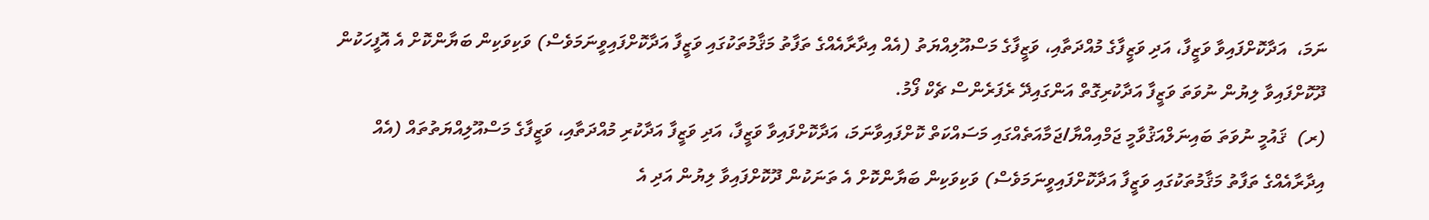ނަމަ،  އަދާކޮށްފައިވާ ވަޒީފާ، އަދި ވަޒީފާގެ މުއްދަތާއި، ވަޒީފާގެ މަސްއޫލިއްޔަތު (އެއް އިދާރާއެއްގެ ތަފާތު މަޤާމުތަކުގައި ވަޒީފާ އަދާކޮށްފައިވީނަމަވެސް) ވަކިވަކިން ބަޔާންކޮށް އެ އޮފީހަކުން ދޫކޮށްފައިވާ ލިޔުން ނުވަތަ ވަޒީފާ އަދާކުރިގޮތް އަންގައިދޭ ރެފަރެންސް ޗެކް ފޯމު.
(ރ)  ޤައުމީ ނުވަތަ ބައިނަލްއަޤުވާމީ ޖަމްއިއްޔާ/ޖަމާއަތެއްގައި މަސައްކަތް ކޮށްފައިވާނަމަ، އަދާކޮށްފައިވާ ވަޒީފާ، އަދި ވަޒީފާ އަދާކުރި މުއްދަތާއި، ވަޒީފާގެ މަސްއޫލިއްޔަތުތައް (އެއް އިދާރާއެއްގެ ތަފާތު މަޤާމުތަކުގައި ވަޒީފާ އަދާކޮށްފައިވީނަމަވެސް) ވަކިވަކިން ބަޔާންކޮށް އެ ތަނަކުން ދޫކޮށްފައިވާ ލިޔުން އަދި އެ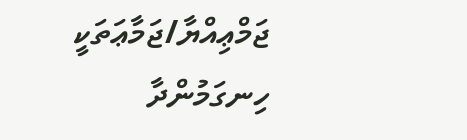ޖަމްޢިއްޔާ/ޖަމާޢަތަކީ ހިނގަމުންދާ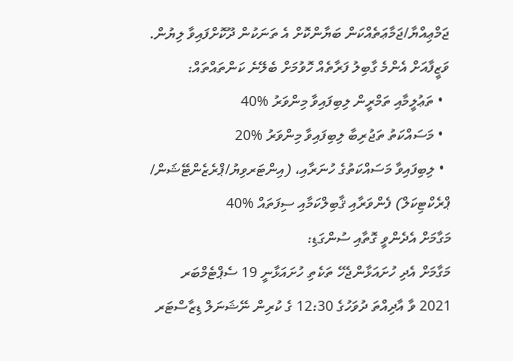ޖަމްޢިއްޔާ/ޖަމާޢަތެއްކަން ބަޔާންކޮށް އެ ތަނަކުން ދޫކޮށްފައިވާ ލިޔުން.
ވަޒީފާއަށް އެންމެ ގާބިލު ފަރާތެއް ހޮވުމަށް ބެލޭނެ ކަންތައްތައް:
  • ތަޢުލީމާއި ތަމްރީން ލިބިފައިވާ މިންވަރު %40
  • މަސައްކަތު ތަޖުރިބާ ލިބިފައިވާ މިންވަރު %20
  • ލިބިފައިވާ މަސައްކަތުގެ ހުނަރާއި، (އިންޓަރވިޔު/ޕްރެޒެންޓޭޝަން/ ޕްރެކްޓިކަލް) ފެންވަރާއި ޤާބިލްކަމާއި ސިފަތައް %40
މަގާމަށް އެދެންވީ ގޮތާއި ސުންގަޑި:
މަގާމަށް އެދި ހުށައަޅާންޖެހޭ ތަކެތި ހުށައަޅާނީ 19 ސެޕްޓެމްބަރ 2021 ވާ އާދިއްތަ ދުވަހުގެ 12:30 ގެ ކުރިން ނޭޝަނަލް ޑިޒާސްޓަރ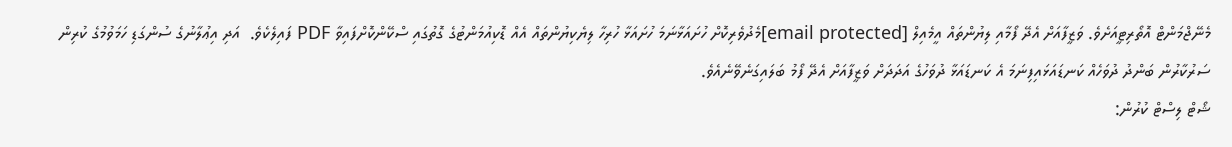މެނޭޖްމަންޓް އޮތޯރިޓީއަށެވެ. ވަޒީފާއަށް އެދޭ ފޯމާއި ލިޔުންތައް އީމެއިލް [email protected]މެދުވެރިކޮށް ހުށައަޅާނަމަ ހުށައަޅާ ހުރިހާ ލިޔެކިޔުންތައް އެއް ޑޮކިއުމަންޓުގެ ގޮތުގައި ސްކޭންކޮށްފައިވާ PDF ފައިލެކެވެ.  އަދި އިޢުލާނުގެ ސުންގަޑި ހަމަވުމުގެ ކުރިން ސަރުކާރުން ބަންދު ދުވަހެއް ކަނޑައަޅައިފިނަމަ އެ ކަނޑައަޅާ ދުވަހުގެ އަދަދަށް ވަޒީފާއަށް އެދޭ ފޯމު ބަލައިގަނެވޭނެއެވެ.
ޝޯޓް ލިސްޓް ކުރުން: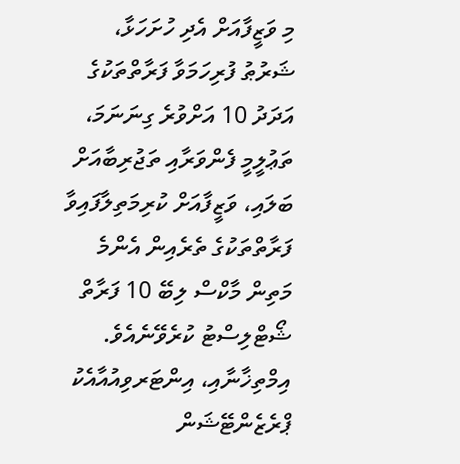މި ވަޒީފާއަށް އެދި ހުށަހަޅާ، ޝަރުޠު ފުރިހަމަވާ ފަރާތްތަކުގެ އަދަދު 10 އަށްވުރެ ގިނަނަމަ، ތަޢުލީމީ ފެންވަރާއި ތަޖުރިބާއަށް ބަލައި، ވަޒީފާއަށް ކުރިމަތިލާފައިވާ ފަރާތްތަކުގެ ތެރެއިން އެންމެ މަތިން މާކްސް ލިބޭ 10 ފަރާތް ޝޯޓްލިސްޓު ކުރެވޭނެއެވެ.
އިމްތިޚާނާއި، އިންޓަރވިއުއާއެކު ޕްރެޒެންޓޭޝަން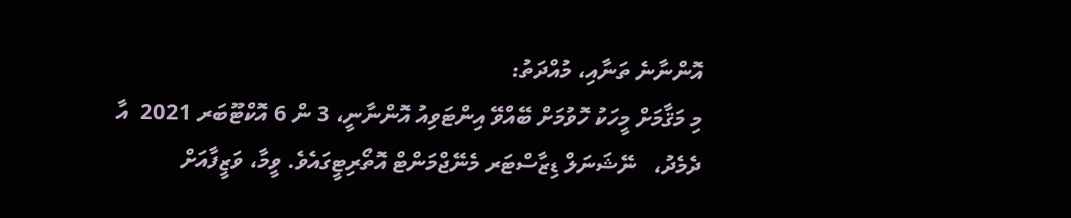އޮންނާނެ ތަނާއި، މުއްދަތު:
މި މަޤާމަށް މީހަކު ހޮވުމަށް ބޭއްވޭ އިންޓަވިއު އޮންނާނީ، 3 ން 6 އޮކްޓޫބަރ 2021  އާ ދެމެދު،   ނޭޝަނަލް ޑިޒާސްޓަރ މެނޭޖްމަންޓް އޮތޯރިޓީގައެވެ. ވީމާ، ވަޒީފާއަށް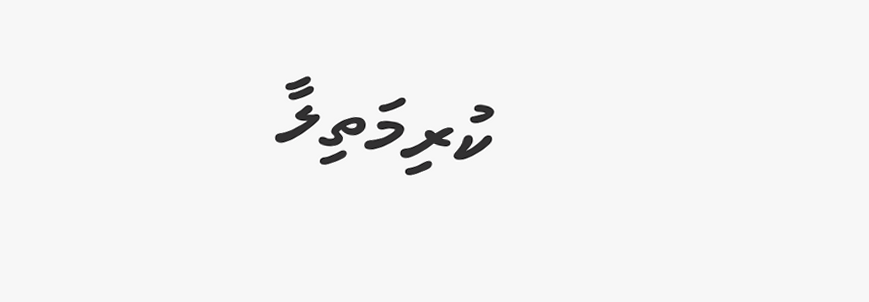ކުރިމަތިލާ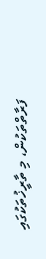ފަރާތްތަކުން، މި ތާރީޚުތަކުގައި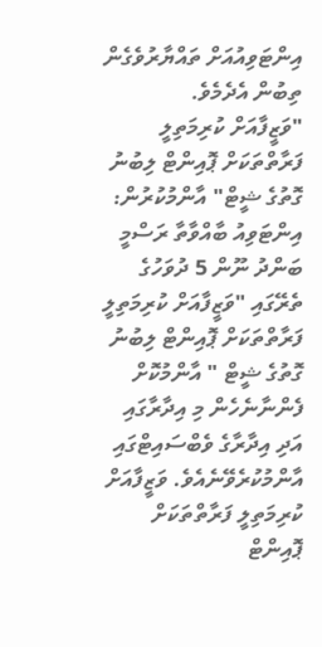އިންޓަވިއުއަށް ތައްޔާރުވެގެން ތިބުން އެދެމެވެ.
"ވަޒީފާއަށް ކުރިމަތިލީ ފަރާތްތަކަށް ޕޮއިންޓް ލިބުނު ގޮތުގެ ޝީޓް" އާންމުކުރުން:
އިންޓަވިއު ބާއްވާތާ ރަސްމީ ބަންދު ނޫން 5 ދުވަހުގެ ތެރޭގައި "ވަޒީފާއަށް ކުރިމަތިލީ ފަރާތްތަކަށް ޕޮއިންޓް ލިބުނު ގޮތުގެ ޝީޓް " އާންމުކޮށް ފެންނާނެހެން މި އިދާރާގައި އަދި އިދާރާގެ ވެބްސައިޓްގައި އާންމުކުރެވޭނެއެވެ. ވަޒީފާއަށް ކުރިމަތިލީ ފަރާތްތަކަށް ޕޮއިންޓް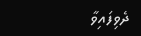ދެވިފައިވާ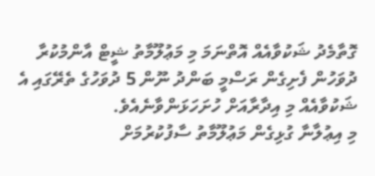ގޮތާމެދު ޝަކުވާއެއް އޮތްނަމަ މި މަޢުލޫމާތު ޝީޓް އާންމުކުރާ ދުވަހުން ފެށިގެން ރަސްމީ ބަންދު ނޫން 5 ދުވަހުގެ ތެރޭގައި އެ ޝަކުވާއެއް މި އިދާރާއަށް ހުށަހަޅަންވާނެއެވެ.
މި އިޢުލާނާ ގުޅިގެން މަޢުލޫމާތު ސާފުކުރުމަށް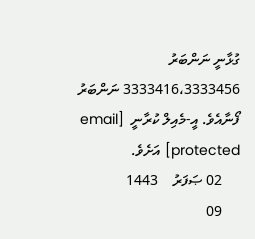ގުޅާނީ ނަންބަރު 3333416،3333456 ނަންބަރު ފޯނާއެވެ. އީ-މެއިލް ކުރާނީ  [email protected] އަށެވެ.
     02 ޞަފަރު    1443
     09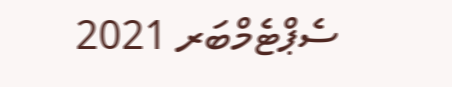ސެޕްޓެމްބަރ 2021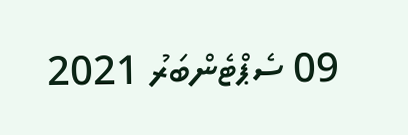09 ސެޕްޓެންބަރު 2021